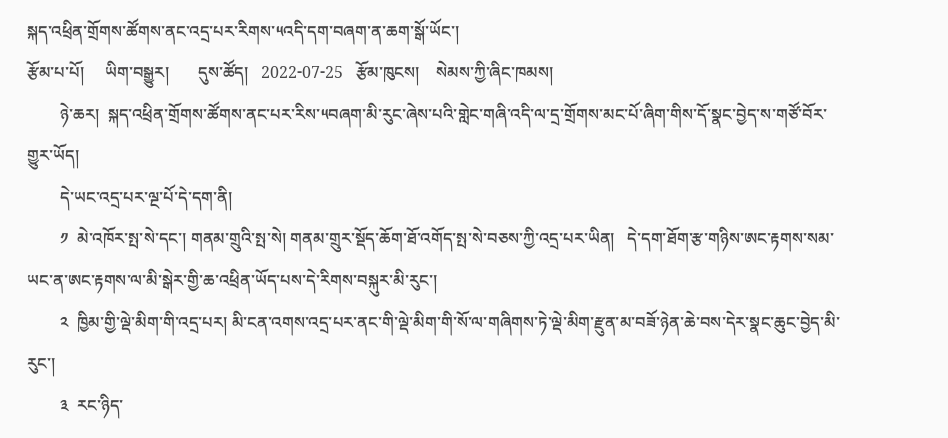སྐད་འཕྲིན་གྲོགས་ཚོགས་ནང་འདྲ་པར་རིགས་༥འདི་དག་བཞག་ན་ཆག་སྒོ་ཡོང་།
རྩོམ་པ་པོ།     ཡིག་བསྒྱུར།       དུས་ཚོད།   2022-07-25   རྩོམ་ཁུངས།    སེམས་ཀྱི་ཞིང་ཁམས།
        ཉེ་ཆར།  སྐད་འཕྲིན་གྲོགས་ཚོགས་ནང་པར་རིས་༥བཞག་མི་རུང་ཞེས་པའི་གླེང་གཞི་འདི་ལ་དྲ་གྲོགས་མང་པོ་ཞིག་གིས་དོ་སྣང་བྱེད་ས་གཙོ་བོར་གྱུར་ཡོད།
        དེ་ཡང་འདྲ་པར་ལྔ་པོ་དེ་དག་ནི།
        ༡  མེ་འཁོར་སྤ་སེ་དང་། གནམ་གྲུའི་སྤ་སེ། གནམ་གྲུར་སྡོད་ཆོག་ཐོ་འགོད་སྤ་སེ་བཅས་ཀྱི་འདྲ་པར་ཡིན།   དེ་དག་ཐོག་རྩ་གཉིས་ཨང་རྟགས་སམ་ཡང་ན་ཨང་རྟགས་ལ་མི་སྒེར་གྱི་ཆ་འཕྲིན་ཡོད་པས་དེ་རིགས་བསྐུར་མི་རུང་།
        ༢  ཁྱིམ་གྱི་ལྡེ་མིག་གི་འདྲ་པར། མི་ངན་འགས་འདྲ་པར་ནང་གི་ལྡེ་མིག་གི་སོ་ལ་གཞིགས་ཏེ་ལྡེ་མིག་རྫུན་མ་བཟོ་ཉེན་ཆེ་བས་དེར་སྣང་ཆུང་བྱེད་མི་རུང་།
        ༣  རང་ཉིད་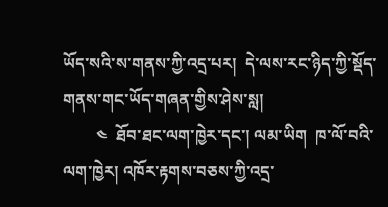ཡོད་སའི་ས་གནས་ཀྱི་འདྲ་པར།  དེ་ལས་རང་ཉིད་ཀྱི་སྡོད་གནས་གང་ཡོད་གཞན་གྱིས་ཤེས་སླ།
        ༤  ཐོབ་ཐང་ལག་ཁྱེར་དང་། ལམ་ཡིག  ཁ་ལོ་བའི་ལག་ཁྱེར། འཁོར་རྟགས་བཅས་ཀྱི་འདྲ་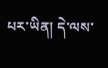པར་ཡིན། དེ་ལས་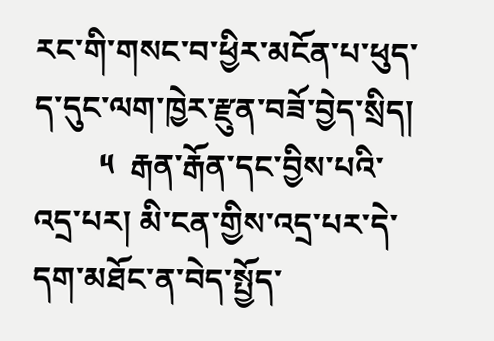རང་གི་གསང་བ་ཕྱིར་མངོན་པ་ཕུད་ད་དུང་ལག་ཁྱེར་རྫུན་བཟོ་བྱེད་སྲིད།
        ༥  རྒན་རྒོན་དང་བྱིས་པའི་འདྲ་པར། མི་ངན་གྱིས་འདྲ་པར་དེ་དག་མཐོང་ན་བེད་སྤྱོད་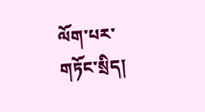ལོག་པར་གཏོང་སྲིད།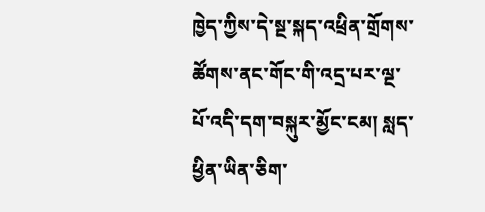ཁྱེད་ཀྱིས་དེ་སྔ་སྐད་འཕྲིན་གྲོགས་ཚོགས་ནང་གོང་གི་འདྲ་པར་ལྔ་པོ་འདི་དག་བསྐུར་མྱོང་ངམ། སླད་ཕྱིན་ཡིན་ཅིག་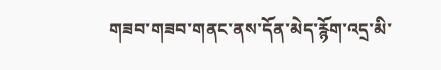གཟབ་གཟབ་གནང་ནས་དོན་མེད་རྙོག་འདྲ་མི་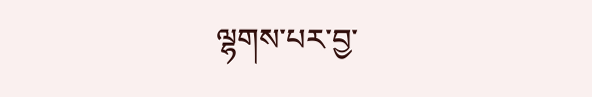ལྷགས་པར་བྱ་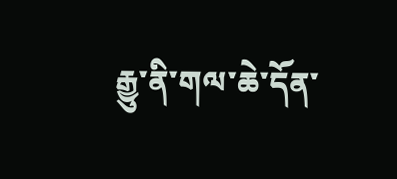རྒྱུ་ནི་གལ་ཆེ་དོན་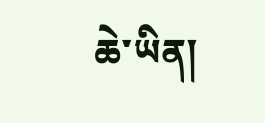ཆེ་ཡིན།